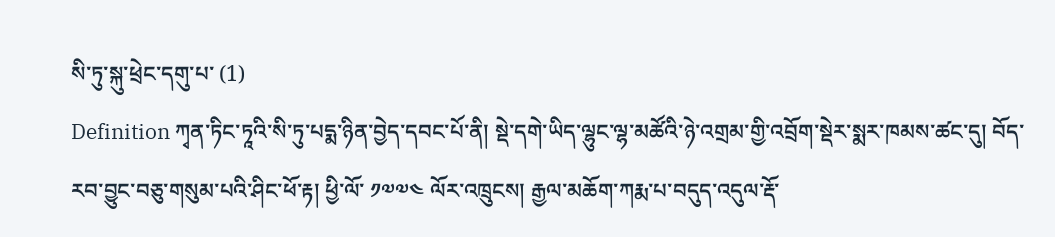སི་ཏུ་སྐུ་ཕྲེང་དགུ་པ་ (1)
Definition ཀྭན་ཏིང་ཏཱའི་སི་ཏུ་པདྨ་ཉིན་བྱེད་དབང་པོ་ནི། སྡེ་དགེ་ཡིད་ལྷུང་ལྷ་མཚོའི་ཉེ་འགྲམ་གྱི་འབྲོག་སྡེར་སྨར་ཁམས་ཚང་དུ། བོད་རབ་བྱུང་བཅུ་གསུམ་པའི་ཤིང་ཕོ་རྟ། ཕྱི་ལོ་ ༡༧༧༤ ལོར་འཁྲུངས། རྒྱལ་མཆོག་ཀརྨ་པ་བདུད་འདུལ་རྡོ་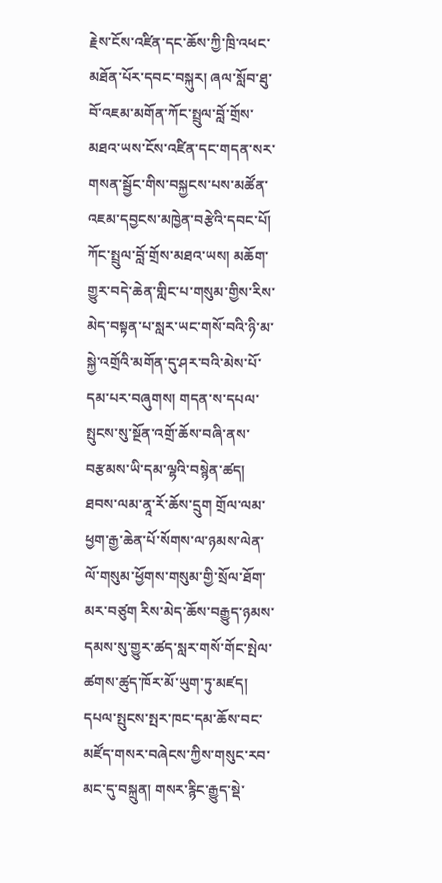རྗེས་ངོས་འཛིན་དང་ཆོས་ཀྱི་ཁྲི་འཕང་མཐོན་པོར་དབང་བསྐུར། ཞལ་སློབ་ཐུ་བོ་འཇམ་མགོན་ཀོང་སྤྲུལ་བློ་གྲོས་མཐའ་ཡས་ངོས་འཛིན་དང་གདན་སར་གསན་སྦྱོང་གིས་བསྐྱངས་པས་མཚོན་འཇམ་དབྱངས་མཁྱེན་བརྩེའི་དབང་པོ། ཀོང་སྤྲུལ་བློ་གྲོས་མཐའ་ཡས། མཆོག་གྱུར་བདེ་ཆེན་གླིང་པ་གསུམ་གྱིས་རིས་མེད་བསྟན་པ་སླར་ཡང་གསོ་བའི་ཉི་མ་སྐྱེ་འགྲོའི་མགོན་དུ་ཤར་བའི་མེས་པོ་དམ་པར་བཞུགས། གདན་ས་དཔལ་སྤུངས་སུ་སྔོན་འགྲོ་ཆོས་བཞི་ནས་བརྩམས་ཡི་དམ་ལྷའི་བསྙེན་ཚད། ཐབས་ལམ་ནཱ་རོ་ཆོས་དྲུག གྲོལ་ལམ་ཕྱག་རྒྱ་ཆེན་པོ་སོགས་ལ་ཉམས་ལེན་ལོ་གསུམ་ཕྱོགས་གསུམ་གྱི་སྲོལ་ཐོག་མར་བཙུག རིས་མེད་ཆོས་བརྒྱུད་ཉམས་དམས་སུ་གྱུར་ཚད་སླར་གསོ་གོང་སྤེལ་ཚགས་ཚུད་ཁོར་མོ་ཡུག་ཏུ་མཛད། དཔལ་སྤུངས་སྤར་ཁང་དམ་ཆོས་བང་མཛོད་གསར་བཞེངས་ཀྱིས་གསུང་རབ་མང་དུ་བསྐྲུན། གསར་རྙིང་རྒྱུད་སྡེ་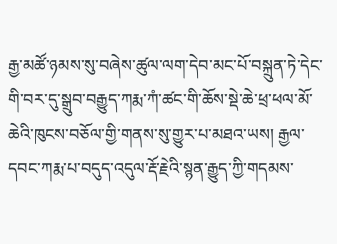རྒྱ་མཚོ་ཉམས་སུ་བཞེས་ཚུལ་ལག་དེབ་མང་པོ་བསྐྲུན་ཏེ་དེང་གི་བར་དུ་སྒྲུབ་བརྒྱུད་ཀརྨ་ཀཾ་ཚང་གི་ཆོས་སྡེ་ཆེ་ཕྲ་ཕལ་མོ་ཆེའི་ཁུངས་བཅོལ་གྱི་གནས་སུ་གྱུར་པ་མཐའ་ཡས། རྒྱལ་དབང་ཀརྨ་པ་བདུད་འདུལ་རྡོ་རྗེའི་སྙན་རྒྱུད་ཀྱི་གདམས་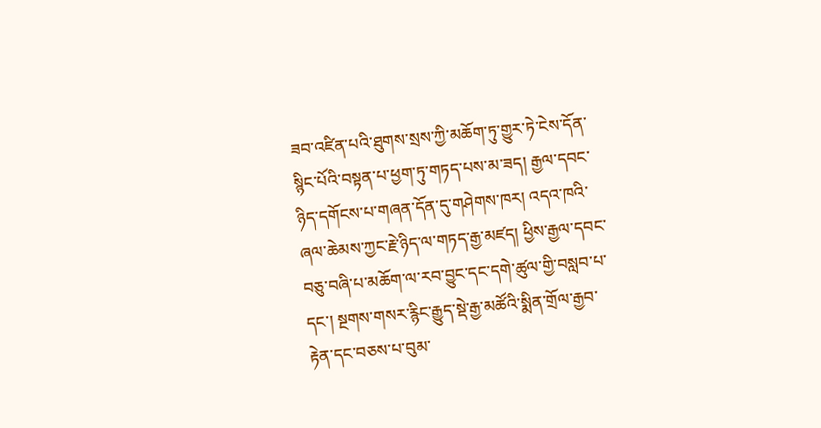ཟབ་འཛིན་པའི་ཐུགས་སྲས་ཀྱི་མཆོག་ཏུ་གྱུར་ཏེ་ངེས་དོན་སྙིང་པོའི་བསྟན་པ་ཕྱག་ཏུ་གཏད་པས་མ་ཟད། རྒྱལ་དབང་ཉིད་དགོངས་པ་གཞན་དོན་དུ་གཤེགས་ཁར། འདའ་ཁའི་ཞལ་ཆེམས་ཀྱང་རྗེ་ཉིད་ལ་གཏད་རྒྱ་མཛད། ཕྱིས་རྒྱལ་དབང་བཅུ་བཞི་པ་མཆོག་ལ་རབ་བྱུང་དང་དགེ་ཚུལ་གྱི་བསླབ་པ་དང་། སྔགས་གསར་རྙིང་རྒྱུད་སྡེ་རྒྱ་མཚོའི་སྨིན་གྲོལ་རྒྱབ་རྟེན་དང་བཅས་པ་བུམ་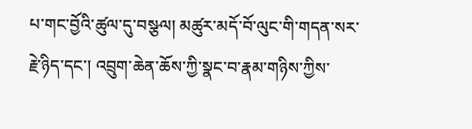པ་གང་བྱོའི་ཚུལ་དུ་བསྩལ། མཚུར་མདོ་བོ་ལུང་གི་གདན་སར་རྗེ་ཉིད་དང་། འབྲུག་ཆེན་ཆོས་ཀྱི་སྣང་བ་རྣམ་གཉིས་ཀྱིས་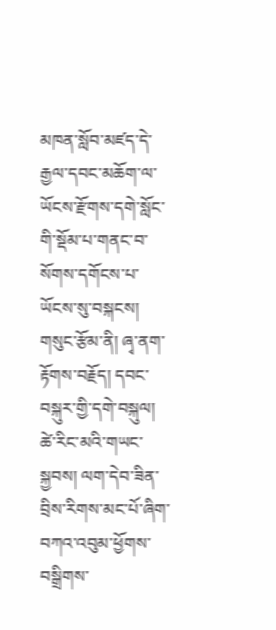མཁན་སློབ་མཛད་དེ་རྒྱལ་དབང་མཆོག་ལ་ཡོངས་རྫོགས་དགེ་སློང་གི་སྡོམ་པ་གནང་བ་སོགས་དགོངས་པ་ཡོངས་སུ་བསྐངས། གསུང་རྩོམ་ནི། ཞྭ་ནག་རྟོགས་བརྗོད། དབང་བསྐུར་གྱི་དགེ་བསྐུལ། ཚེ་རིང་མའི་གཡང་སྐྱབས། ལག་དེབ་ཟིན་བྲིས་རིགས་མང་པོ་ཞིག་བཀའ་འབུམ་ཕྱོགས་བསྒྲིགས་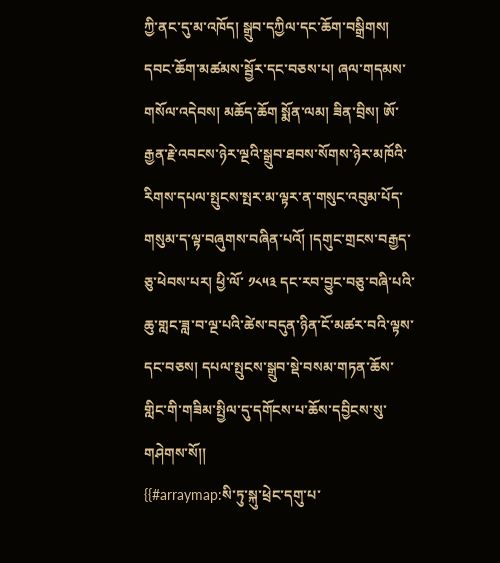ཀྱི་ནང་དུ་མ་འཁོད། སྒྲུབ་དཀྱིལ་དང་ཆོག་བསྒྲིགས། དབང་ཆོག་མཚམས་སྦྱོར་དང་བཅས་པ། ཞལ་གདམས་གསོལ་འདེབས། མཆོད་ཆོག སྨོན་ལམ། ཟིན་བྲིས། ཨོ་རྒྱན་རྗེ་འབངས་ཉེར་ལྔའི་སྒྲུབ་ཐབས་སོགས་ཉེར་མཁོའི་རིགས་དཔལ་སྤུངས་སྤར་མ་ལྟར་ན་གསུང་འབུམ་པོད་གསུམ་ད་ལྟ་བཞུགས་བཞིན་པའོ། །དགུང་གྲངས་བརྒྱད་ཅུ་ཕེབས་པར། ཕྱི་ལོ་ ༡༨༥༣ དང་རབ་བྱུང་བཅུ་བཞི་པའི་ཆུ་གླང་ཟླ་བ་ལྔ་པའི་ཚེས་བདུན་ཉིན་ངོ་མཚར་བའི་ལྟས་དང་བཅས། དཔལ་སྤུངས་སྒྲུབ་སྡེ་བསམ་གཏན་ཆོས་གླིང་གི་གཟིམ་སྤྱིལ་དུ་དགོངས་པ་ཆོས་དབྱིངས་སུ་གཤེགས་སོ།།
{{#arraymap:སི་ཏུ་སྐུ་ཕྲེང་དགུ་པ་